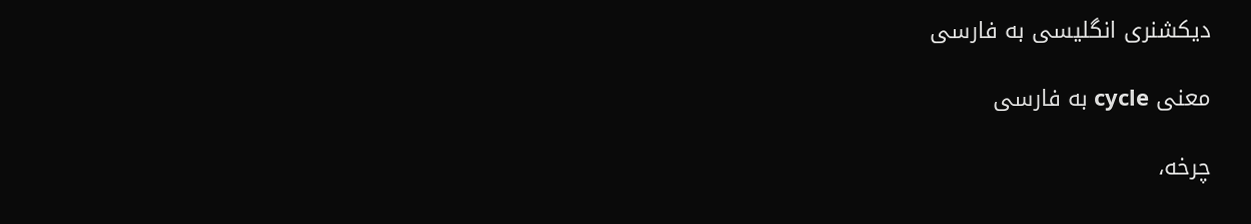دیکشنری انگلیسی به فارسی

معنی cycle به فارسی

چرخه،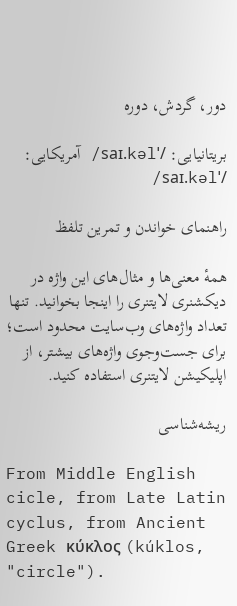دور، گردش، دوره

بریتانیایی: /ˈsaɪ.kəl/ آمریکایی: /ˈsaɪ.kəl/

راهنمای خواندن و تمرین تلفظ

همهٔ معنی‌ها و مثال‌های این واژه در دیکشنری لایتنری را اینجا بخوانید. تنها تعداد واژه‌های وب‌سایت محدود است؛ برای جست‌وجوی واژه‌های بیشتر، از اپلیکیشن لایتنری استفاده کنید.

ریشه‌شناسی

From Middle English cicle, from Late Latin cyclus, from Ancient Greek κύκλος (kúklos, "circle").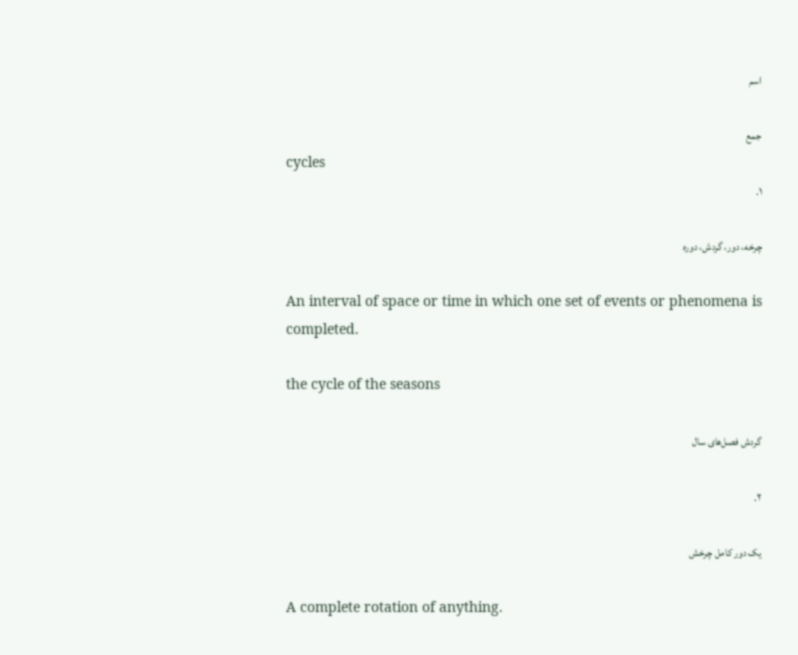اسم

جمع
cycles
۱.

چرخه، دور، گردش، دوره

An interval of space or time in which one set of events or phenomena is completed.

the cycle of the seasons

گردش فصل‌های سال

۲.

یک دور کامل چرخش

A complete rotation of anything.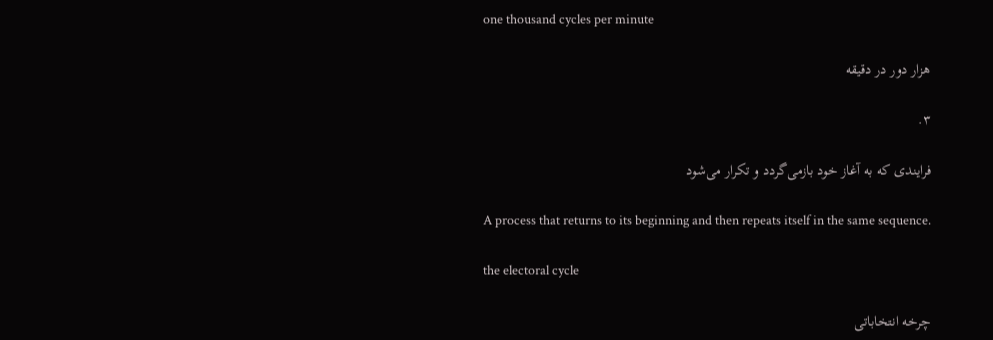one thousand cycles per minute

هزار دور در دقیقه

۳.

فرایندی که به آغاز خود بازمی‌گردد و تکرار می‌شود

A process that returns to its beginning and then repeats itself in the same sequence.

the electoral cycle

چرخه انتخاباتی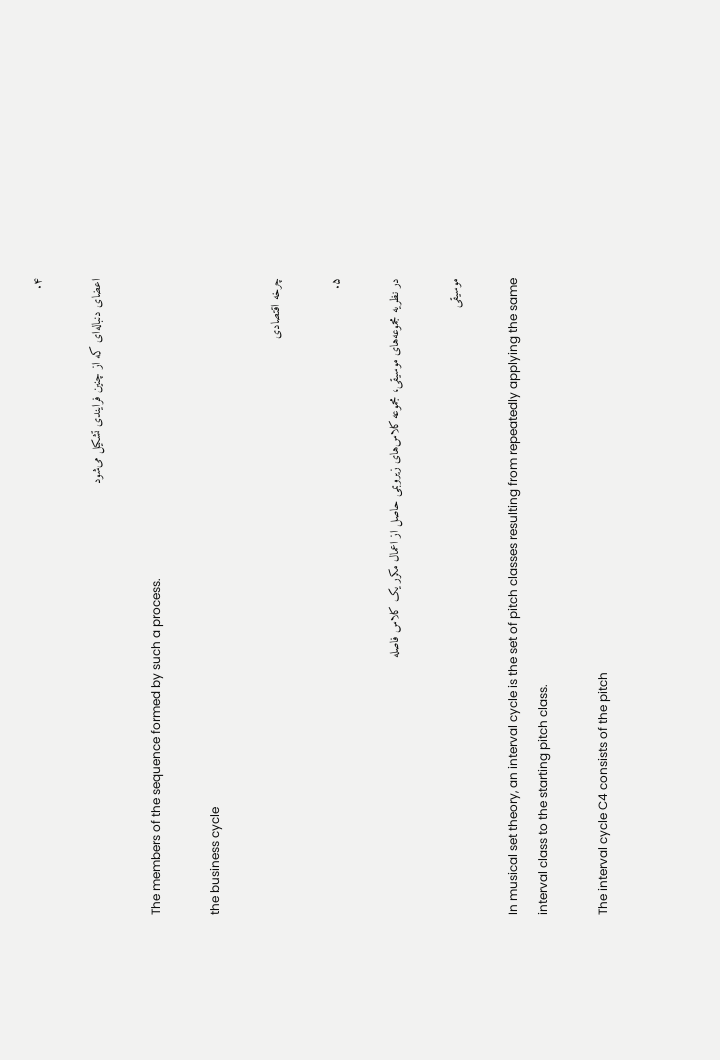۴.

اعضای دنباله‌ای که از چنین فرایندی تشکیل می‌شود

The members of the sequence formed by such a process.

the business cycle

چرخه اقتصادی

۵.

در نظریه مجموعه‌های موسیقی، مجموعه کلاس‌های زیروبمی حاصل از اعمال مکرر یک کلاس فاصله

موسیقی

In musical set theory, an interval cycle is the set of pitch classes resulting from repeatedly applying the same interval class to the starting pitch class.

The interval cycle C4 consists of the pitch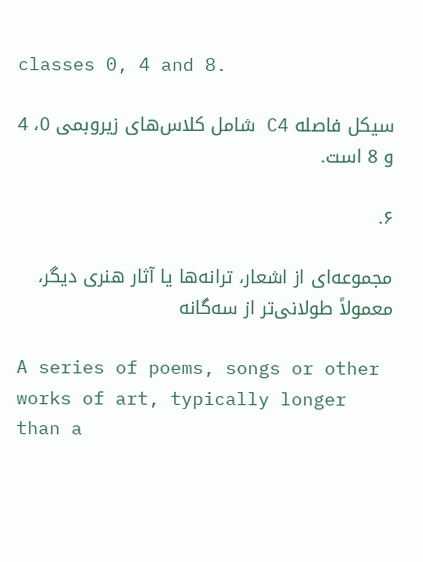classes 0, 4 and 8.

سیکل فاصله C4 شامل کلاس‌های زیروبمی 0، 4 و 8 است.

۶.

مجموعه‌ای از اشعار، ترانه‌ها یا آثار هنری دیگر، معمولاً طولانی‌تر از سه‌گانه

A series of poems, songs or other works of art, typically longer than a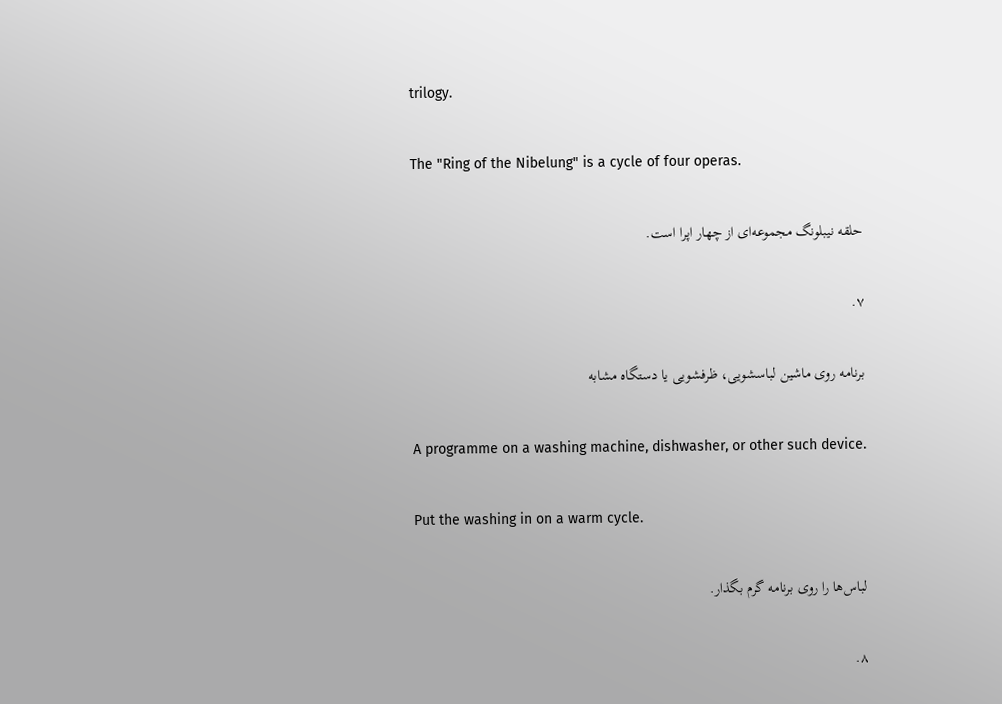trilogy.

The "Ring of the Nibelung" is a cycle of four operas.

حلقه نیبلونگ مجموعه‌ای از چهار اپرا است.

۷.

برنامه روی ماشین لباسشویی، ظرفشویی یا دستگاه مشابه

A programme on a washing machine, dishwasher, or other such device.

Put the washing in on a warm cycle.

لباس‌ها را روی برنامه گرم بگذار.

۸.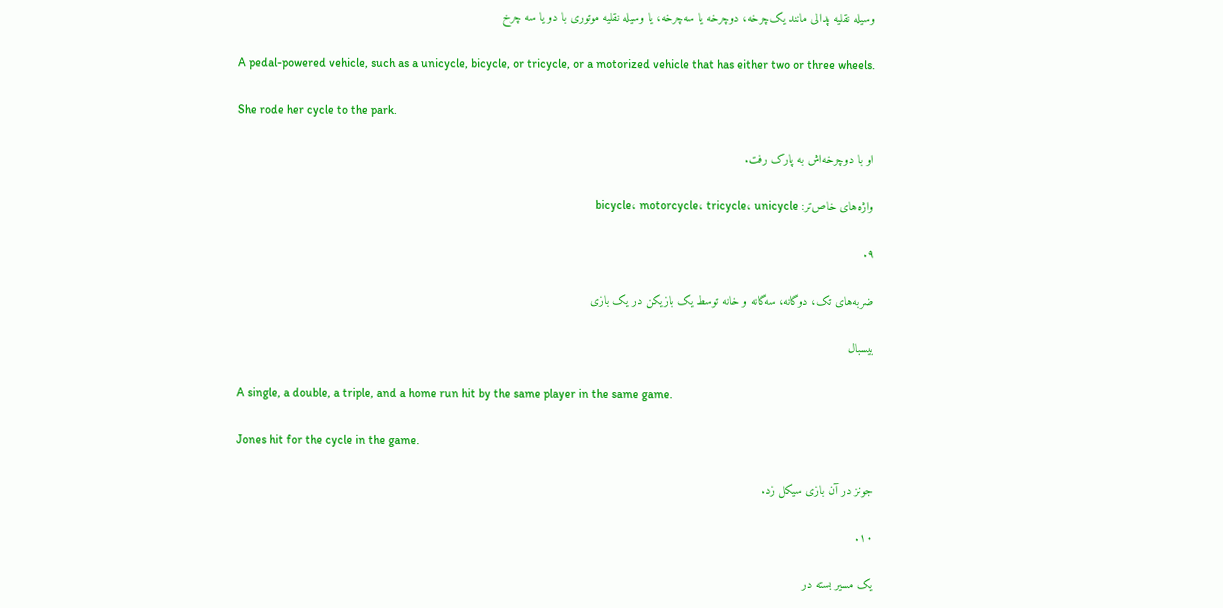وسیله نقلیه پدالی مانند یک‌چرخه، دوچرخه یا سه‌چرخه، یا وسیله نقلیه موتوری با دو یا سه چرخ

A pedal-powered vehicle, such as a unicycle, bicycle, or tricycle, or a motorized vehicle that has either two or three wheels.

She rode her cycle to the park.

او با دوچرخه‌اش به پارک رفت.

واژه‌های خاص‌تر: bicycle، motorcycle، tricycle، unicycle

۹.

ضربه‌های تک، دوگانه، سه‌گانه و خانه توسط یک بازیکن در یک بازی

بیسبال

A single, a double, a triple, and a home run hit by the same player in the same game.

Jones hit for the cycle in the game.

جونز در آن بازی سیکل زد.

۱۰.

یک مسیر بسته در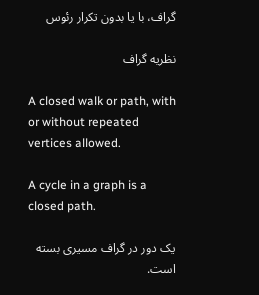گراف، با یا بدون تکرار رئوس

نظریه گراف

A closed walk or path, with or without repeated vertices allowed.

A cycle in a graph is a closed path.

یک دور در گراف مسیری بسته است.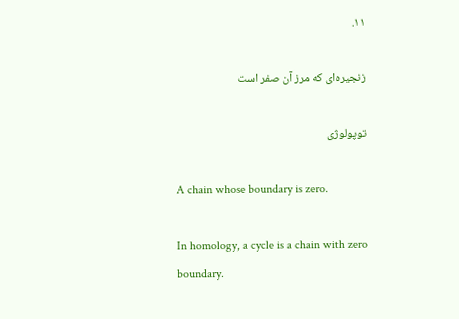۱۱.

زنجیره‌ای که مرز آن صفر است

توپولوژی

A chain whose boundary is zero.

In homology, a cycle is a chain with zero boundary.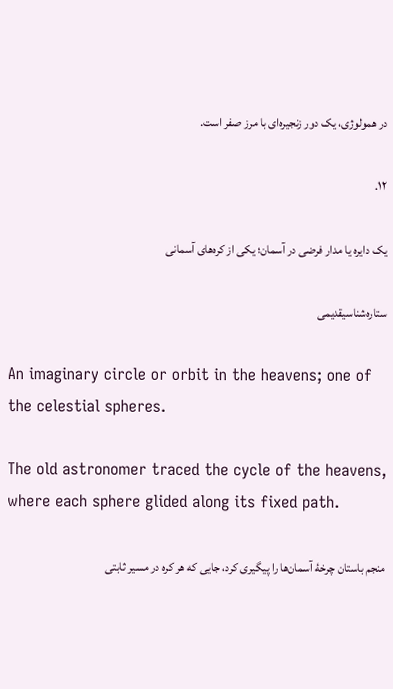در همولوژی، یک دور زنجیره‌ای با مرز صفر است.

۱۲.

یک دایره یا مدار فرضی در آسمان؛ یکی از کره‌های آسمانی

ستاره‌شناسیقدیمی

An imaginary circle or orbit in the heavens; one of the celestial spheres.

The old astronomer traced the cycle of the heavens, where each sphere glided along its fixed path.

منجم باستان چرخهٔ آسمان‌ها را پیگیری کرد، جایی که هر کره در مسیر ثابتی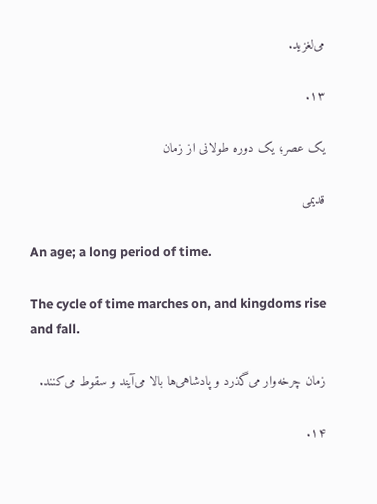می‌لغزید.

۱۳.

یک عصر؛ یک دوره طولانی از زمان

قدیمی

An age; a long period of time.

The cycle of time marches on, and kingdoms rise and fall.

زمان چرخه‌وار می‌گذرد و پادشاهی‌ها بالا می‌آیند و سقوط می‌کنند.

۱۴.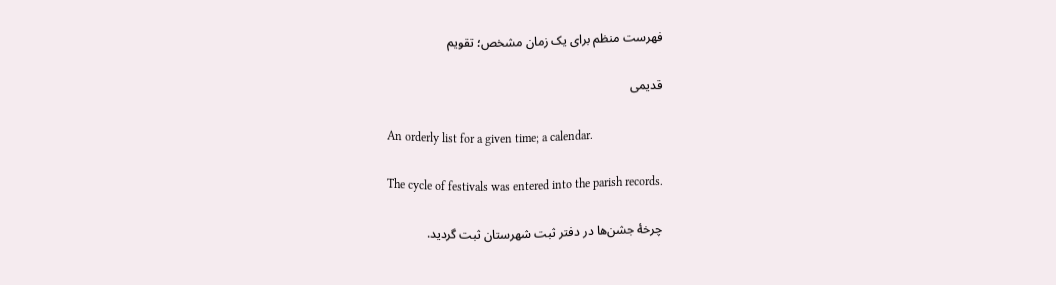فهرست منظم برای یک زمان مشخص؛ تقویم

قدیمی

An orderly list for a given time; a calendar.

The cycle of festivals was entered into the parish records.

چرخهٔ جشن‌ها در دفتر ثبت شهرستان ثبت گردید.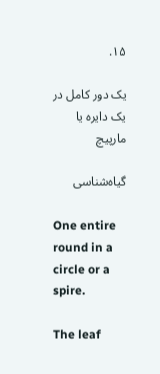۱۵.

یک دور کامل در یک دایره یا مارپیچ

گیاه‌شناسی

One entire round in a circle or a spire.

The leaf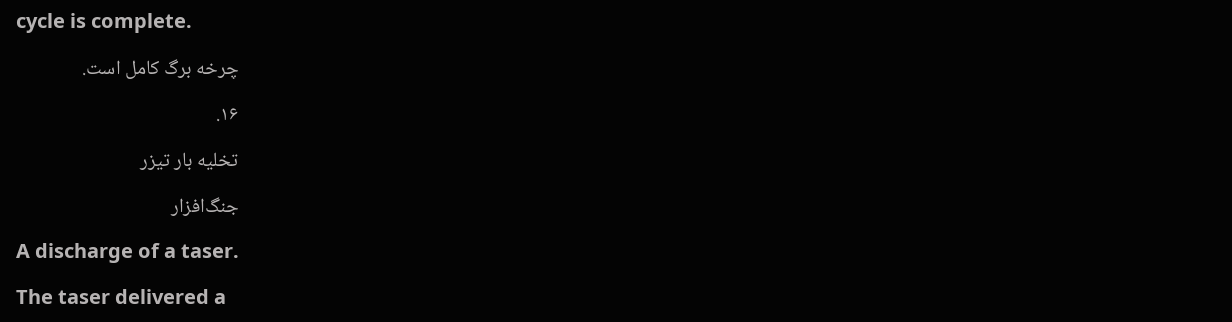cycle is complete.

چرخه برگ کامل است.

۱۶.

تخلیه بار تیزر

جنگ‌افزار

A discharge of a taser.

The taser delivered a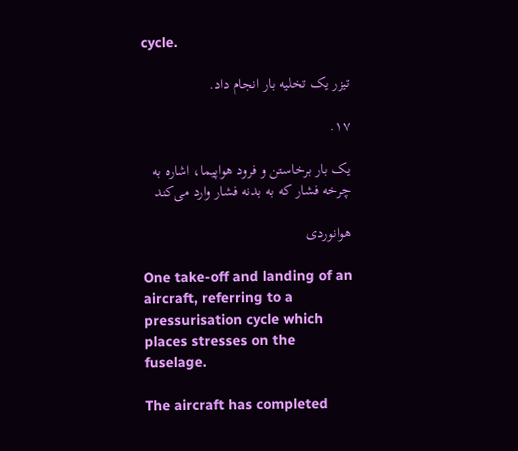cycle.

تیزر یک تخلیه بار انجام داد.

۱۷.

یک بار برخاستن و فرود هواپیما، اشاره به چرخه فشار که به بدنه فشار وارد می‌کند

هوانوردی

One take-off and landing of an aircraft, referring to a pressurisation cycle which places stresses on the fuselage.

The aircraft has completed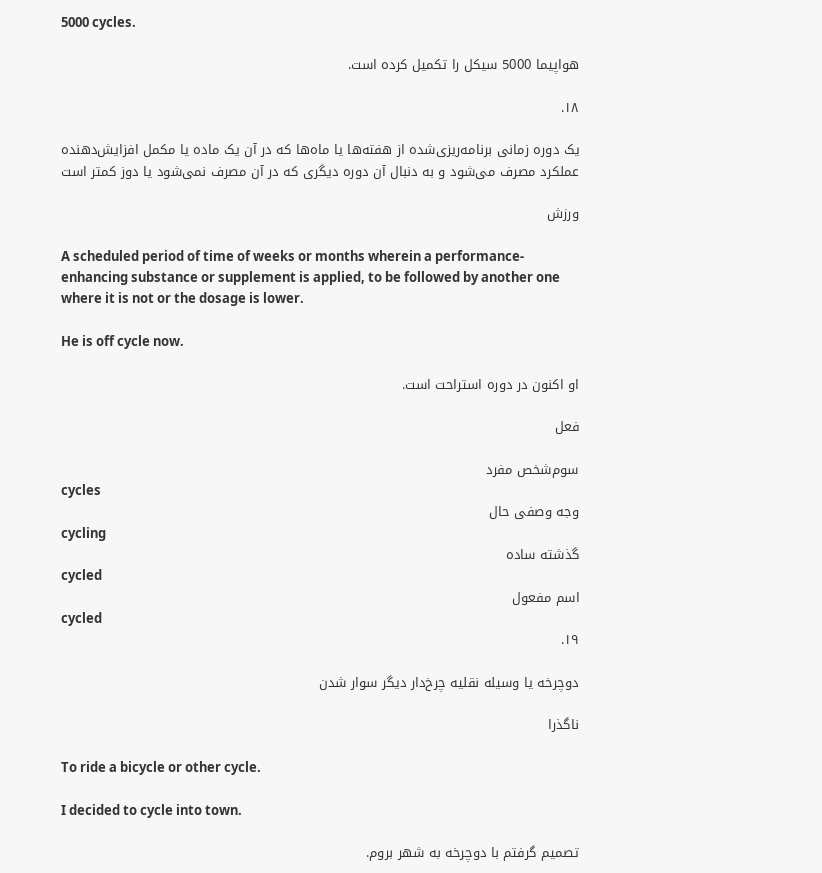5000 cycles.

هواپیما 5000 سیکل را تکمیل کرده است.

۱۸.

یک دوره زمانی برنامه‌ریزی‌شده از هفته‌ها یا ماه‌ها که در آن یک ماده یا مکمل افزایش‌دهنده عملکرد مصرف می‌شود و به دنبال آن دوره دیگری که در آن مصرف نمی‌شود یا دوز کمتر است

ورزش

A scheduled period of time of weeks or months wherein a performance-enhancing substance or supplement is applied, to be followed by another one where it is not or the dosage is lower.

He is off cycle now.

او اکنون در دوره استراحت است.

فعل

سوم‌شخص مفرد
cycles
وجه وصفی حال
cycling
گذشته ساده
cycled
اسم مفعول
cycled
۱۹.

دوچرخه یا وسیله نقلیه چرخ‌دار دیگر سوار شدن

ناگذرا

To ride a bicycle or other cycle.

I decided to cycle into town.

تصمیم گرفتم با دوچرخه به شهر بروم.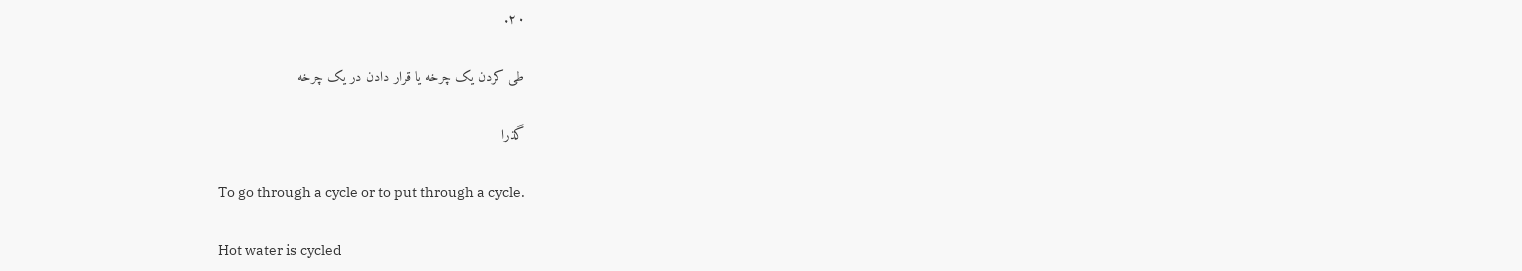۲۰.

طی کردن یک چرخه یا قرار دادن در یک چرخه

گذرا

To go through a cycle or to put through a cycle.

Hot water is cycled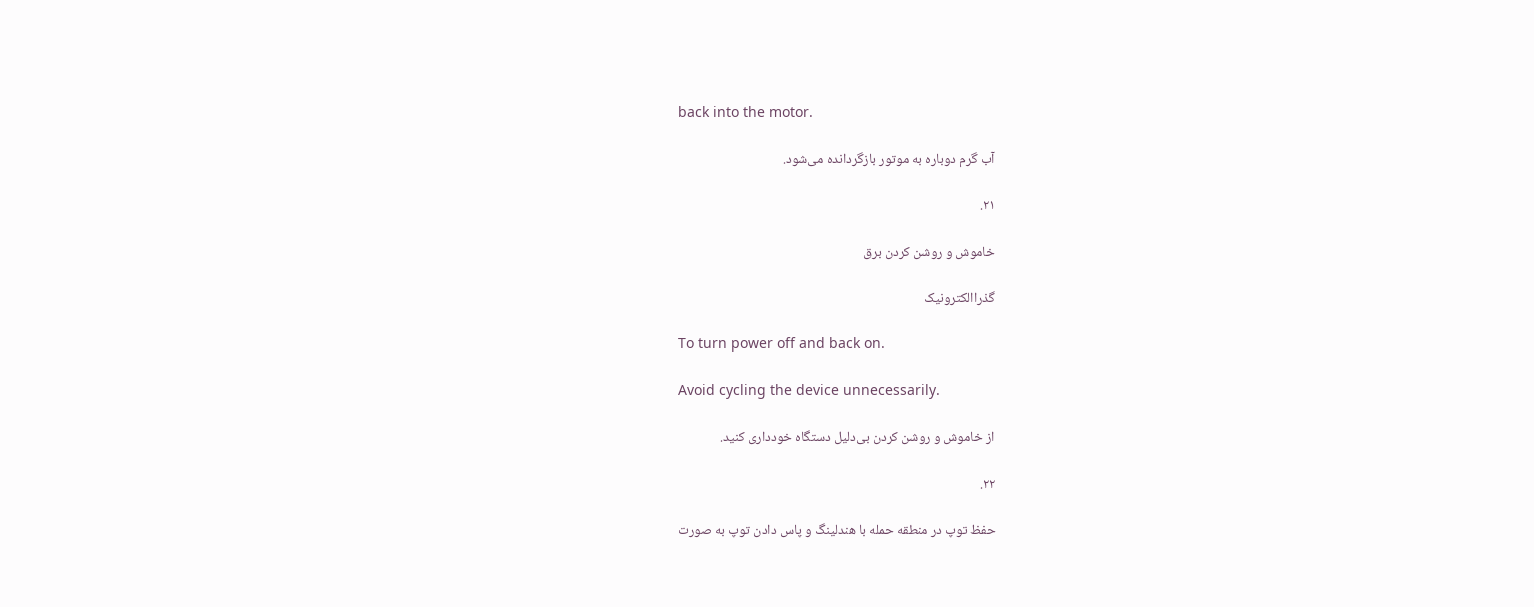back into the motor.

آب گرم دوباره به موتور بازگردانده می‌شود.

۲۱.

خاموش و روشن کردن برق

گذراالکترونیک

To turn power off and back on.

Avoid cycling the device unnecessarily.

از خاموش و روشن کردن بی‌دلیل دستگاه خودداری کنید.

۲۲.

حفظ توپ در منطقه حمله با هندلینگ و پاس دادن توپ به صورت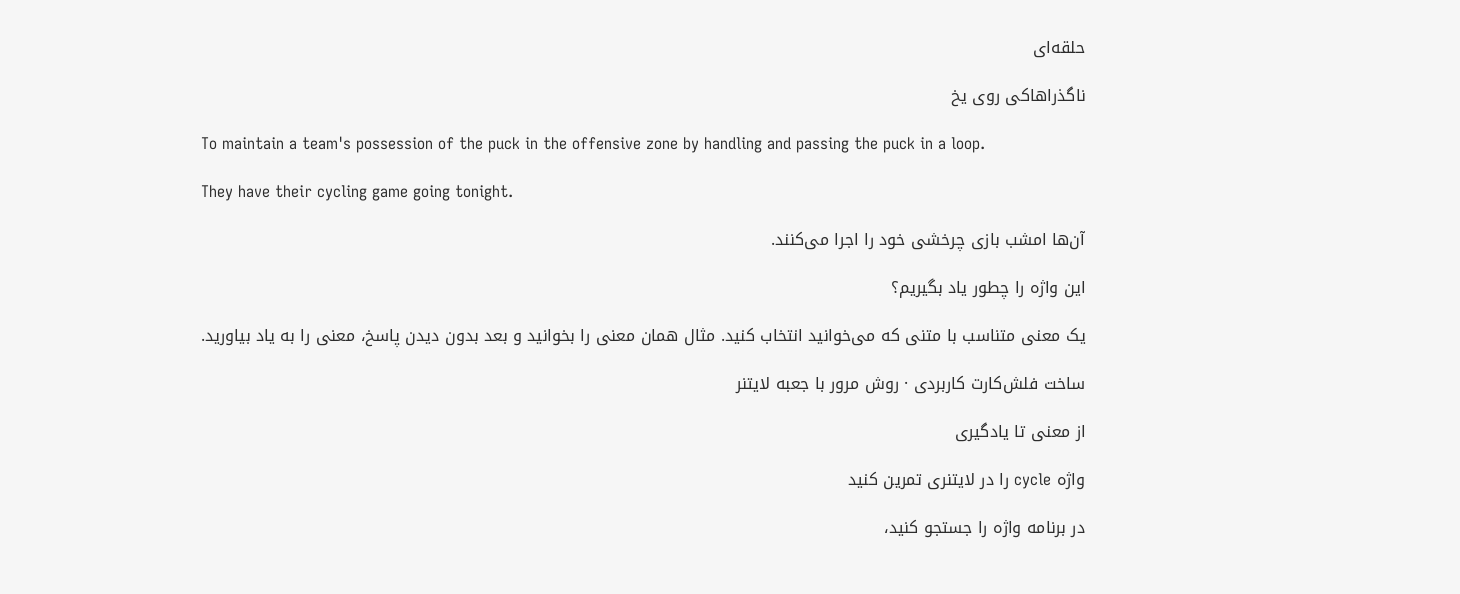حلقه‌ای

ناگذراهاکی روی یخ

To maintain a team's possession of the puck in the offensive zone by handling and passing the puck in a loop.

They have their cycling game going tonight.

آن‌ها امشب بازی چرخشی خود را اجرا می‌کنند.

این واژه را چطور یاد بگیریم؟

یک معنی متناسب با متنی که می‌خوانید انتخاب کنید. مثال همان معنی را بخوانید و بعد بدون دیدن پاسخ، معنی را به یاد بیاورید.

ساخت فلش‌کارت کاربردی · روش مرور با جعبه لایتنر

از معنی تا یادگیری

واژه cycle را در لایتنری تمرین کنید

در برنامه واژه را جستجو کنید،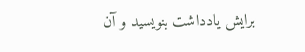برایش یادداشت بنویسید و آن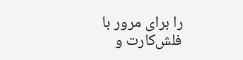را برای مرور با فلش‌کارت و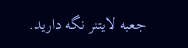جعبه لایتنر نگه دارید.